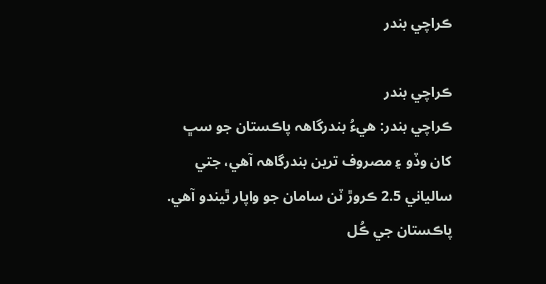ڪراچي بندر

ڪراچي بندر
ڪراچي بندر: هيءُ بندرگاھہ پاڪستان جو سڀ کان وڏو ۽ مصروف ترين بندرگاھہ آهي، جتي سالياني 2.5 ڪروڙ ٽن سامان جو واپار ٿيندو آهي. پاڪستان جي ڪُل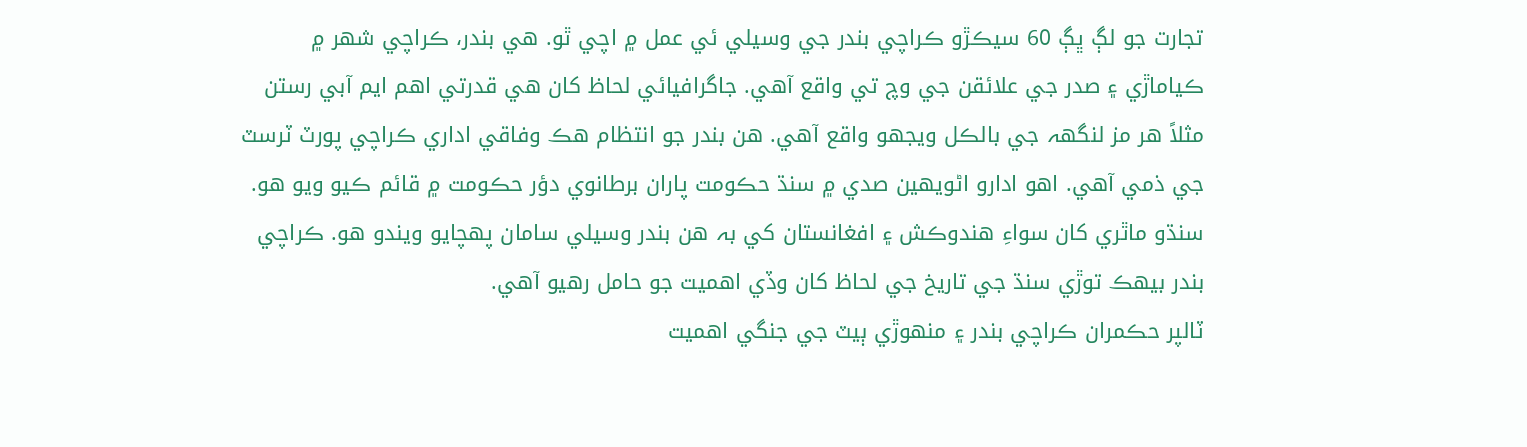تجارت جو لڳ ڀڳ 60 سيڪڙو ڪراچي بندر جي وسيلي ئي عمل ۾ اچي ٿو. هي بندر، ڪراچي شھر ۾ ڪياماڙي ۽ صدر جي علائقن جي وچ تي واقع آهي. جاگرافيائي لحاظ کان هي قدرتي اهم ايم آبي رستن مثلاً هر مز لنگهہ جي بالڪل ويجهو واقع آهي. هن بندر جو انتظام هڪ وفاقي اداري ڪراچي پورٽ ٽرسٽ جي ذمي آهي. اهو ادارو اڻويھين صدي ۾ سنڌ حڪومت پاران برطانوي دؤر حڪومت ۾ قائم ڪيو ويو هو.
سنڌو ماٿري کان سواءِ هندوڪش ۽ افغانستان کي بہ هن بندر وسيلي سامان پھچايو ويندو هو. ڪراچي بندر بيھڪ توڙي سنڌ جي تاريخ جي لحاظ کان وڏي اهميت جو حامل رهيو آهي.
ٽالپر حڪمران ڪراچي بندر ۽ منھوڙي ٻيٽ جي جنگي اهميت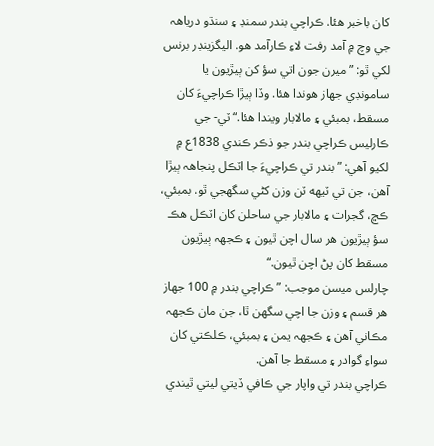کان باخبر هئا. ڪراچي بندر سمنڊ ۽ سنڌو درياھہ جي وچ ۾ آمد رفت لاءِ ڪارآمد هو. اليگزينڊر برنس لکي ٿو: ”ميرن جون اتي سؤ کن ٻيڙيون يا سامونڊي جھاز هوندا هئا. وڏا ٻيڙا ڪراچيءَ کان مسقط، بمبئي ۽ مالابار ويندا هئا.“ ٽي- جي ڪارليس ڪراچي بندر جو ذڪر ڪندي 1838ع ۾ لکيو آهي: ”بندر تي ڪراچيءَ جا اٽڪل پنجاھہ ٻيڙا آهن، جن تي ٽيھه ٽن وزن کڻي سگهجي ٿو. بمبئي، ڪڇ، گجرات ۽ مالابار جي ساحلن کان اٽڪل هڪ سؤ ٻيڙيون هر سال اچن ٿيون ۽ ڪجهہ ٻيڙيون مسقط کان پڻ اچن ٿيون.“
چارلس ميسن موجب: ”ڪراچي بندر ۾ 100 جھاز هر قسم ۽ وزن جا اچي سگهن ٿا، جن مان ڪجهہ مڪاني آهن ۽ ڪجهہ يمن ۽ بمبئي، ڪلڪتي کان سواءِ گوادر ۽ مسقط جا آهن.
ڪراچي بندر تي واپار جي ڪافي ڏيتي ليتي ٿيندي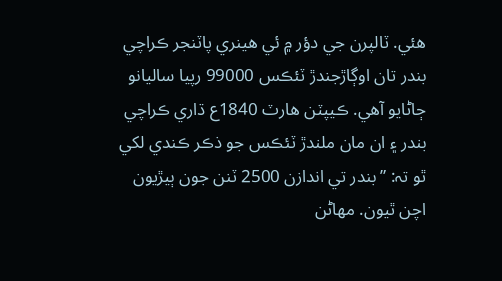هئي. ٽالپرن جي دؤر ۾ ئي هينري پاٽنجر ڪراچي بندر تان اوڳاڙجندڙ ٽئڪس 99000 رپيا ساليانو ڄاڻايو آهي. ڪيپٽن هارٽ 1840ع ڌاري ڪراچي بندر ۽ ان مان ملندڙ ٽئڪس جو ذڪر ڪندي لکي ٿو تہ: ”بندر تي اندازن 2500 ٽنن جون ٻيڙيون اچن ٿيون. مھاڻن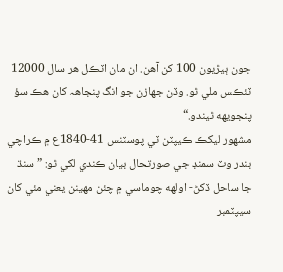جون ٻيڙيون 100 کن آهن. ان مان اٽڪل هر سال 12000 ٽئڪس ملي ٿو. وڏن جهازن جو انگ پنجاھہ کان هڪ سؤ پنجويھه ٿيندو.“
مشھور ليکڪ ڪيپٽن ٽي پوسٽنس 41-1840ع ۾ ڪراچي بندر وٽ سمنڊ جي صورتحال بيان ڪندي لکي ٿو: ”سنڌ جا ساحل ڏکڻ- اولھه چوماسي ۾ چئن مھينن يعني مئي کان سيپٽمبر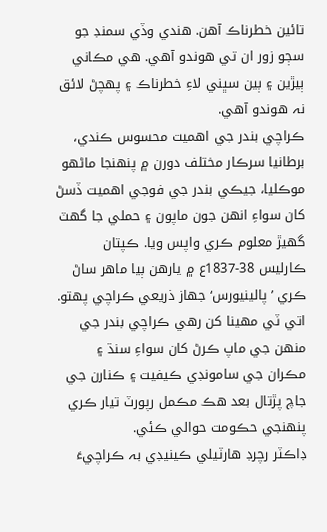تائين خطرناڪ آهن. هندي وڏي سمنڊ جو سڄو زور ان تي هوندو آهي. هي مڪاني ٻيڙين ۽ ٻين سڀني لاءِ خطرناڪ ۽ پھچڻ لائق نہ هوندو آهي.
ڪراچي بندر جي اهميت محسوس ڪندي، برطانيا سرڪار مختلف دورن ۾ پنھنجا ماڻهو موڪليا، جيڪي بندر جي فوجي اهميت ڏسڻ کان سواءِ انھن جون ماپون ۽ حملي جا گهٽ گهيڙ معلوم ڪري واپس ويا. ڪپتان ڪارليس 38-1837ع ۾ يارهن ٻيا ماهر ساڻ ڪري ’پالينيورس‘ جھاز ذريعي ڪراچي پھتو. اتي ٽي مھينا کن رهي ڪراچي بندر جي منھن جي ماپ ڪرڻ کان سواءِ سنڌ ۽ مڪران جي سامونڊي ڪيفيت ۽ ڪنارن جي جاچ پڙتال بعد هڪ مڪمل رپورٽ تيار ڪري پنھنجي حڪومت حوالي ڪئي.
ڊاڪٽر رچرڊ هارٽيلي ڪينيڊي بہ ڪراچيءَ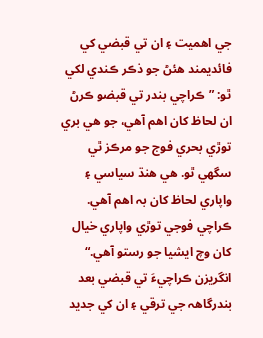جي اهميت ۽ ان تي قبضي کي فائديمند هئڻ جو ذڪر ڪندي لکي ٿو: ”ڪراچي بندر تي قبضو ڪرڻ ان لحاظ کان اهم آهي، جو هي بري توڙي بحري فوج جو مرڪز ٿي سگهي ٿو. هي هنڌ سياسي ۽ واپاري لحاظ کان بہ اهم آهي. ڪراچي فوجي توڙي واپاري خيال کان وچ ايشيا جو رستو آهي.“
انگريزن ڪراچيءَ تي قبضي بعد بندرگاھہ جي ترقي ۽ ان کي جديد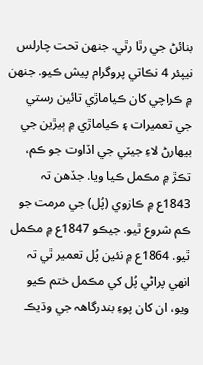بنائڻ جي رٿا رٿي. جنھن تحت چارلس نيپئر 4 نڪاتي پروگرام پيش ڪيو. جنھن ۾ ڪراچي کان ڪياماڙي تائين رستي جي تعميرات ۽ ڪياماڙي ۾ ٻيڙين جي بيھارڻ لاءِ جيٽي جي اڏاوت جو ڪم، تڪڙ ۾ مڪمل ڪيا ويا. جڏهن تہ 1843ع ۾ ڪازوي (پُل) جي مرمت جو ڪم شروع ٿيو. جيڪو 1847ع ۾ مڪمل ٿيو. 1864ع ۾ نئين پُل تعمير ٿي تہ انهي پراڻي پُل کي مڪمل ختم ڪيو ويو، ان کان پوءِ بندرگاھہ جي وڌيڪ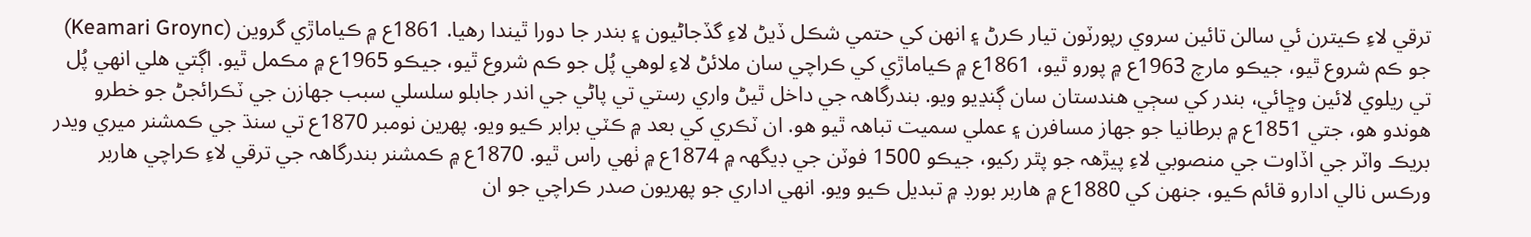ترقي لاءِ ڪيترن ئي سالن تائين سروي رپورٽون تيار ڪرڻ ۽ انھن کي حتمي شڪل ڏيڻ لاءِ گڏجاڻيون ۽ بندر جا دورا ٿيندا رهيا. 1861ع ۾ ڪياماڙي گروين (Keamari Groync) جو ڪم شروع ٿيو، جيڪو مارچ 1963ع ۾ پورو ٿيو، 1861ع ۾ ڪياماڙي کي ڪراچي سان ملائڻ لاءِ لوهي پُل جو ڪم شروع ٿيو، جيڪو 1965ع ۾ مڪمل ٿيو. اڳتي هلي انهي پُل تي ريلوي لائين وڇائي، بندر کي سڄي هندستان سان ڳنڍيو ويو. بندرگاھہ جي داخل ٿيڻ واري رستي تي پاڻي جي اندر جابلو سلسلي سبب جهازن جي ٽڪرائجڻ جو خطرو هوندو هو، جتي 1851ع ۾ برطانيا جو جھاز مسافرن ۽ عملي سميت تباھہ ٿيو هو. ان ٽڪري کي بعد ۾ ڪٽي برابر ڪيو ويو. پھرين نومبر 1870ع تي سنڌ جي ڪمشنر ميري ويدر بريڪ واٽر جي اڏاوت جي منصوبي لاءِ پيڙھہ جو پٿر رکيو، جيڪو 1500 فوٽن جي ڊيگهہ ۾ 1874ع ۾ ٺھي راس ٿيو. 1870ع ۾ ڪمشنر بندرگاھہ جي ترقي لاءِ ڪراچي هاربر ورڪس نالي ادارو قائم ڪيو، جنھن کي 1880ع ۾ هاربر بورڊ ۾ تبديل ڪيو ويو. انهي اداري جو پھريون صدر ڪراچي جو ان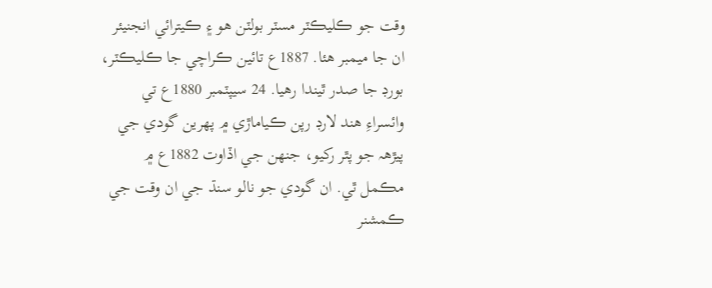وقت جو ڪليڪٽر مسٽر بولٽن هو ۽ ڪيترائي انجنيئر ان جا ميمبر هئا. 1887ع تائين ڪراچي جا ڪليڪٽر، بورڊ جا صدر ٿيندا رهيا. 24 سيپٽمبر 1880ع تي وائسراءِ هند لارڊ رپن ڪياماڙي ۾ پھرين گودي جي پيڙھہ جو پٿر رکيو، جنھن جي اڏاوت 1882ع ۾ مڪمل ٿي. ان گودي جو نالو سنڌ جي ان وقت جي ڪمشنر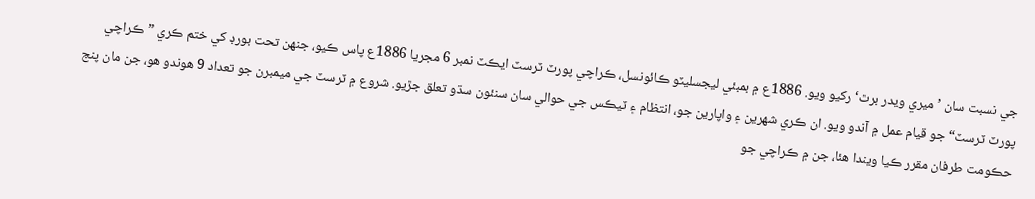جي نسبت سان ’ميري ويدر برٿ‘ رکيو ويو. 1886ع ۾ بمبئي ليجسليٽو ڪائونسل، ڪراچي پورٽ ٽرسٽ ايڪٽ نمبر 6 مجريا 1886ع پاس ڪيو، جنھن تحت بورڊ کي ختم ڪري ”ڪراچي پورٽ ٽرسٽ“ جو قيام عمل ۾ آندو ويو. ان ڪري شھرين ۽ واپارين جو، انتظام ۽ ٽيڪس جي حوالي سان سنئون سڌو تعلق جڙيو. شروع ۾ ٽرسٽ جي ميمبرن جو تعداد 9 هوندو هو، جن مان پنج حڪومت طرفان مقرر ڪيا ويندا هئا، جن ۾ ڪراچي جو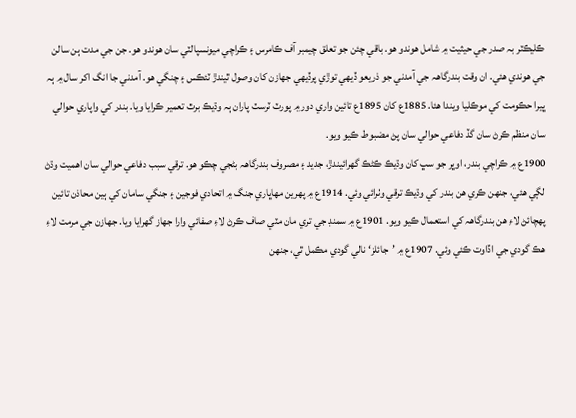ڪليڪٽر بہ صدر جي حيثيت ۾ شامل هوندو هو. باقي چئن جو تعلق چيمبر آف ڪامرس ۽ ڪراچي ميونسپالٽي سان هوندو هو. جن جي مدت ٻن سالن جي هوندي هئي. ان وقت بندرگاھہ جي آمدني جو ذريعو ڏيھي توڙي پرڏيھي جهازن کان وصول ٿيندڙ ٽئڪس ۽ چنگي هو. آمدني جا انگ اکر سال ۾ ٻہ ڀيرا حڪومت کي موڪليا ويندا هئا. 1885ع کان 1895ع تائين واري دور ۾ پورٽ ٽرسٽ پاران ٻہ وڌيڪ برٿ تعمير ڪرايا ويا. بندر کي واپاري حوالي سان منظم ڪرڻ سان گڏ دفاعي حوالي سان پڻ مضبوط ڪيو ويو.
1900ع ۾ ڪراچي بندر، اوڀر جو سڀ کان وڌيڪ ڪڻڪ گهرائيندڙ، جديد ۽ مصروف بندرگاھہ بڻجي چڪو هو. ترقي سبب دفاعي حوالي سان اهميت وڌڻ لڳي هئي، جنھن ڪري هن بندر کي وڌيڪ ترقي وٺرائي وئي. 1914ع ۾ پھرين مھاڀاري جنگ ۾ اتحادي فوجين ۽ جنگي سامان کي ٻين محاذن تائين پھچائڻ لاءِ هن بندرگاھہ کي استعمال ڪيو ويو. 1901ع ۾ سمنڊ جي تري مان مٽي صاف ڪرڻ لاءِ صفائي وارا جھاز گهرايا ويا. جهازن جي مرمت لاءِ هڪ گودي جي اڏاوت ڪئي وئي. 1907ع ۾ ’جائلز‘ نالي گودي مڪمل ٿي، جنھن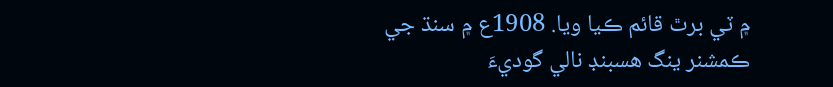۾ ٽي برٿ قائم ڪيا ويا. 1908ع ۾ سنڌ جي ڪمشنر ينگ هسبنڊ نالي گوديءَ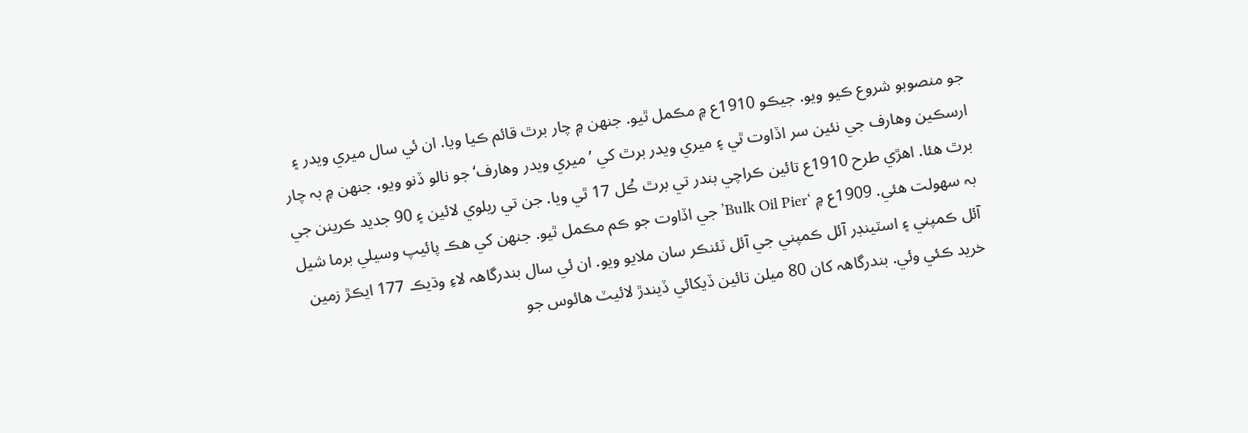جو منصوبو شروع ڪيو ويو. جيڪو 1910ع ۾ مڪمل ٿيو. جنھن ۾ چار برٿ قائم ڪيا ويا. ان ئي سال ميري ويدر ۽ ارسڪين وهارف جي نئين سر اڏاوت ٿي ۽ ميري ويدر برٿ کي ’ميري ويدر وهارف‘ جو نالو ڏنو ويو، جنھن ۾ بہ چار برٿ هئا. اهڙي طرح 1910ع تائين ڪراچي بندر تي برٿ ڪُل 17 ٿي ويا. جن تي ريلوي لائين ۽ 90 جديد ڪرينن جي بہ سھولت هئي. 1909ع ۾ ‘Bulk Oil Pier’ جي اڏاوت جو ڪم مڪمل ٿيو. جنھن کي هڪ پائيپ وسيلي برما شيل آئل ڪمپني ۽ اسٽينڊر آئل ڪمپني جي آئل ٽئنڪر سان ملايو ويو. ان ئي سال بندرگاھہ لاءِ وڌيڪ 177 ايڪڙ زمين خريد ڪئي وئي. بندرگاھہ کان 80 ميلن تائين ڏيکائي ڏيندڙ لائيٽ هائوس جو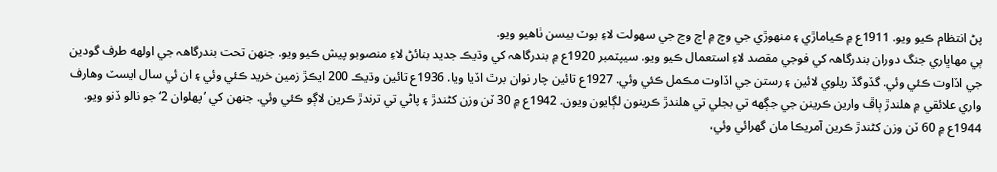پڻ انتظام ڪيو ويو. 1911ع ۾ ڪياماڙي ۽ منھوڙي جي وچ ۾ اچ وڃ جي سھولت لاءِ بوٽ بيسن ٺاهيو ويو.
ٻي مھاڀاري جنگ دوران بندرگاھہ کي فوجي مقصد لاءِ استعمال ڪيو ويو. سيپٽمبر 1920ع ۾ بندرگاھہ کي وڌيڪ جديد بنائڻ لاءِ منصوبو پيش ڪيو ويو. جنھن تحت بندرگاھہ جي اولھه طرف گودين جي اڏاوت ڪئي وئي. گڏوگڏ ريلوي لائين ۽ رستن جي اڏاوت مڪمل ڪئي وئي. 1927ع تائين چار نوان برٿ اڏيا ويا. 1936ع تائين وڌيڪ 200 ايڪڙ زمين خريد ڪئي وئي ۽ ان ئي سال ايسٽ وهارف واري علائقي ۾ هلندڙ ٻاڦ وارين ڪرينن جي جڳھه تي بجلي تي هلندڙ ڪرينون لڳايون ويون. 1942ع ۾ 30 ٽن وزن کڻندڙ ۽ پاڻي تي ترندڙ ڪرين لاڳو ڪئي وئي. جنھن کي ’پھلوان 2‘ جو نالو ڏنو ويو. 1944ع ۾ 60 ٽن وزن کڻندڙ ڪرين آمريڪا مان گهرائي وئي،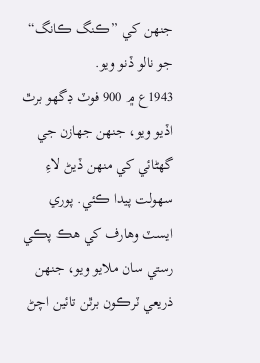جنھن کي ”ڪنگ ڪانگ“ جو نالو ڏنو ويو.
1943ع ۾ 900 فوٽ ڊگهو برٿ اڏيو ويو، جنھن جهازن جي گهڻائي کي منھن ڏيڻ لاءِ سھولت پيدا ڪئي. پوري ايسٽ وهارف کي هڪ پڪي رستي سان ملايو ويو، جنھن ذريعي ٽرڪون برٿن تائين اچڻ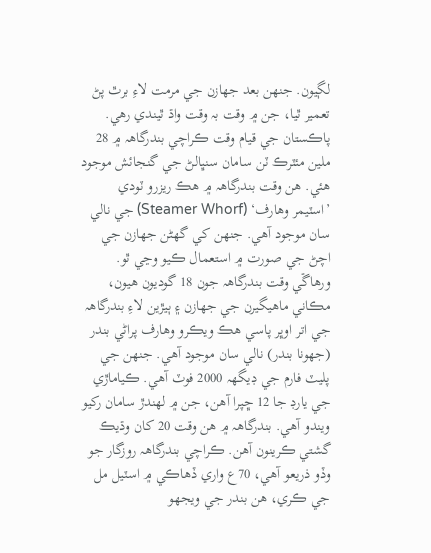لڳيون. جنھن بعد جهازن جي مرمت لاءِ برٿ پڻ تعمير ٿيا، جن ۾ وقت بہ وقت واڌ ٿيندي رهي.
پاڪستان جي قيام وقت ڪراچي بندرگاھہ ۾ 28 ملين مئٽرڪ ٽن سامان سنڀالڻ جي گنجائش موجود هئي. هن وقت بندرگاھہ ۾ هڪ ريزرو ٽودي ’اسٽيمر وهارف‘ (Steamer Whorf) جي نالي سان موجود آهي. جنھن کي گهڻن جهازن جي اچڻ جي صورت ۾ استعمال ڪيو وڃي ٿو. ورهاڱي وقت بندرگاھہ جون 18 گوديون هيون، مڪاني ماهيگيرن جي جهازن ۽ ٻيڙين لاءِ بندرگاھہ جي اتر اوڀر پاسي هڪ ويڪرو وهارف پراڻي بندر (جهونا بندر) نالي سان موجود آهي. جنھن جي پليٽ فارم جي ڊيگهہ 2000 فوٽ آهي. ڪياماڙي جي يارڊ جا 12 ڇپرا آهن، جن ۾ لھندڙ سامان رکيو ويندو آهي. بندرگاھہ ۾ هن وقت 20 کان وڌيڪ گشتي ڪرينون آهن. ڪراچي بندرگاھہ روزگار جو وڏو ذريعو آهي، 70ع واري ڏهاڪي ۾ اسٽيل مل جي ڪري، هن بندر جي ويجهو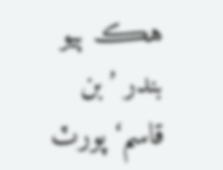هڪ ٻيو بندر ’بن قاسم‘ پورٽ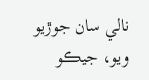نالي سان جوڙيو ويو، جيڪو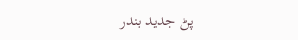پڻ جديد بندر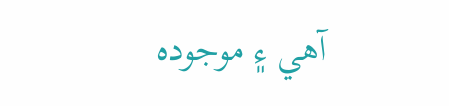آهي ۽ موجودہ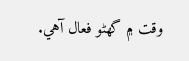وقت ۾ گهڻو فعال آهي.